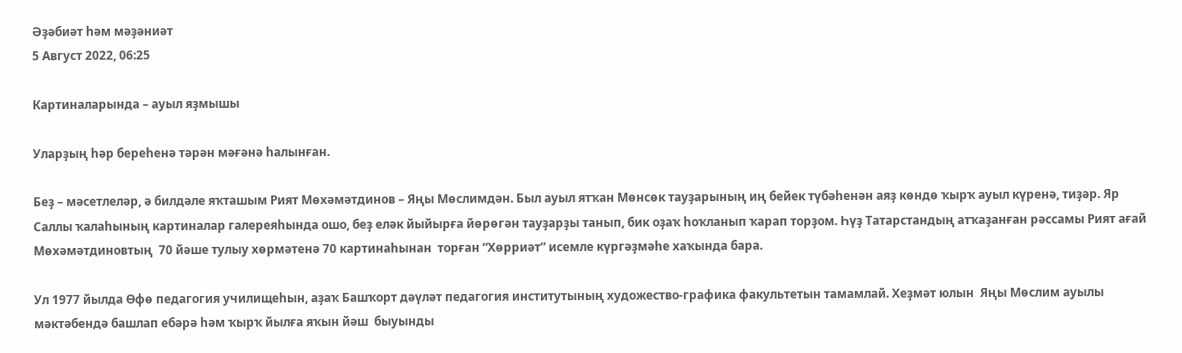Әҙәбиәт һәм мәҙәниәт
5 Август 2022, 06:25

Картиналарында – ауыл яҙмышы

Уларҙың һәр береһенә тәрән мәғәнә һалынған.

Беҙ – мәсетлеләр, ә билдәле яҡташым Рият Мөхәмәтдинов – Яңы Мөслимдән. Был ауыл ятҡан Мөнсөк тауҙарының иң бейек түбәһенән аяҙ көндө ҡырҡ ауыл күренә, тиҙәр. Яр Саллы ҡалаһының картиналар галереяһында ошо, беҙ еләк йыйырға йөрөгән тауҙарҙы танып, бик оҙаҡ һоҡланып ҡарап торҙом. Һүҙ Татарстандың атҡаҙанған рәссамы Рият ағай Мөхәмәтдиновтың  70 йәше тулыу хөрмәтенә 70 картинаһынан  торған “Хөрриәт” исемле күргәҙмәһе хаҡында бара.

Ул 1977 йылда Өфө педагогия училищеһын, аҙаҡ Башҡорт дәүләт педагогия институтының художество-графика факультетын тамамлай. Хеҙмәт юлын  Яңы Мөслим ауылы мәктәбендә башлап ебәрә һәм ҡырҡ йылға яҡын йәш  быуынды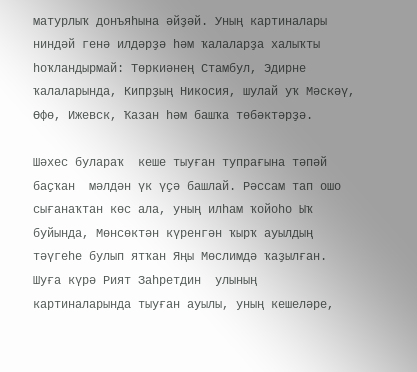матурлыҡ донъяһына әйҙәй. Уның картиналары ниндәй генә илдәрҙә һәм ҡалаларҙа халыҡты һоҡландырмай: Төркиәнең Стамбул, Эдирне ҡалаларында, Кипрҙың Никосия, шулай уҡ Мәскәү, Өфө, Ижевск, Ҡазан һәм башҡа төбәктәрҙә.

Шәхес булараҡ  кеше тыуған тупрағына тәпәй баҫҡан  мәлдән үк үҫә башлай. Рәссам тап ошо сығанаҡтан көс ала, уның илһам ҡойоһо Ыҡ буйында, Мөнсөктән күренгән ҡырҡ ауылдың тәүгеһе булып ятҡан Яңы Мөслимдә ҡаҙылған. Шуға күрә Рият Заһретдин  улының картиналарында тыуған ауылы, уның кешеләре,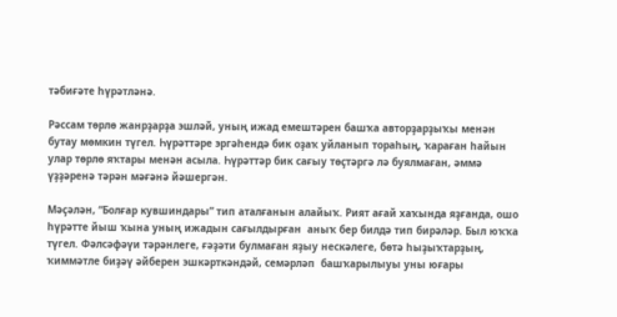тәбиғәте һүрәтләнә.

Рәссам төрлө жанрҙарҙа эшләй, уның ижад емештәрен башҡа авторҙарҙыҡы менән бутау мөмкин түгел. Һүрәттәре эргәһендә бик оҙаҡ уйланып тораһың, ҡараған һайын улар төрлө яҡтары менән асыла. Һүрәттәр бик сағыу төҫтәргә лә буялмаған, әммә үҙҙәренә тәрән мәғәнә йәшергән.

Мәҫәлән, “Болғар кувшиндары” тип аталғанын алайыҡ. Рият ағай хаҡында яҙғанда, ошо һүрәтте йыш ҡына уның ижадын сағылдырған  аныҡ бер билдә тип бирәләр. Был юҡҡа түгел. Фәлсәфәүи тәрәнлеге, ғәҙәти булмаған яҙыу нескәлеге, бөтә һыҙыҡтарҙың, ҡиммәтле биҙәү әйберен эшкәрткәндәй, семәрләп  башҡарылыуы уны юғары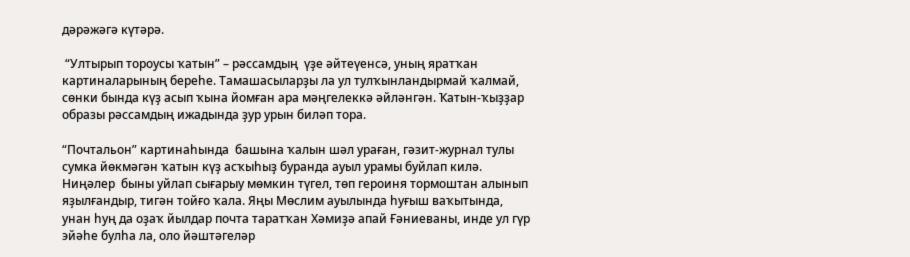дәрәжәгә күтәрә.

 “Ултырып тороусы ҡатын” – рәссамдың  үҙе әйтеүенсә, уның яратҡан картиналарының береһе. Тамашасыларҙы ла ул тулҡынландырмай ҡалмай, сөнки бында күҙ асып ҡына йомған ара мәңгелеккә әйләнгән. Ҡатын-ҡыҙҙар образы рәссамдың ижадында ҙур урын биләп тора.

“Почтальон” картинаһында  башына ҡалын шәл ураған, гәзит-журнал тулы сумка йөкмәгән ҡатын күҙ асҡыһыҙ буранда ауыл урамы буйлап килә. Ниңәлер  быны уйлап сығарыу мөмкин түгел, төп героиня тормоштан алынып яҙылғандыр, тигән тойғо ҡала. Яңы Мөслим ауылында һуғыш ваҡытында, унан һуң да оҙаҡ йылдар почта таратҡан Хәмиҙә апай Ғәниеваны, инде ул гүр эйәһе булһа ла, оло йәштәгеләр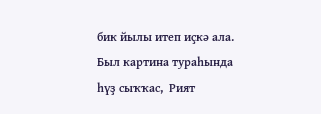бик йылы итеп иҫкә ала. Был картина тураһында һүҙ сыҡҡас,  Рият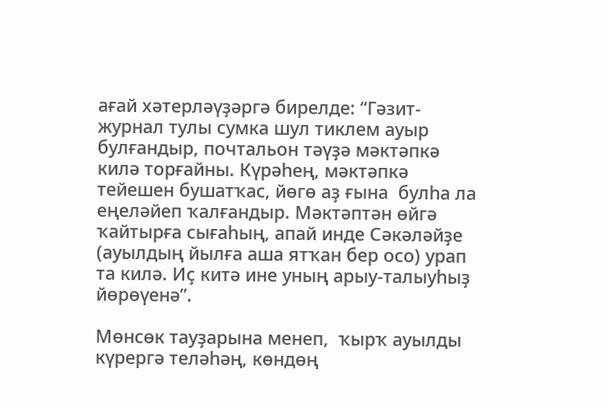ағай хәтерләүҙәргә бирелде: “Гәзит-журнал тулы сумка шул тиклем ауыр булғандыр, почтальон тәүҙә мәктәпкә килә торғайны. Күрәһең, мәктәпкә тейешен бушатҡас, йөгө аҙ ғына  булһа ла еңеләйеп ҡалғандыр. Мәктәптән өйгә ҡайтырға сығаһың, апай инде Сәкәләйҙе (ауылдың йылға аша ятҡан бер осо) урап та килә. Иҫ китә ине уның арыу-талыуһыҙ йөрөүенә”.

Мөнсөк тауҙарына менеп,  ҡырҡ ауылды күрергә теләһәң, көндөң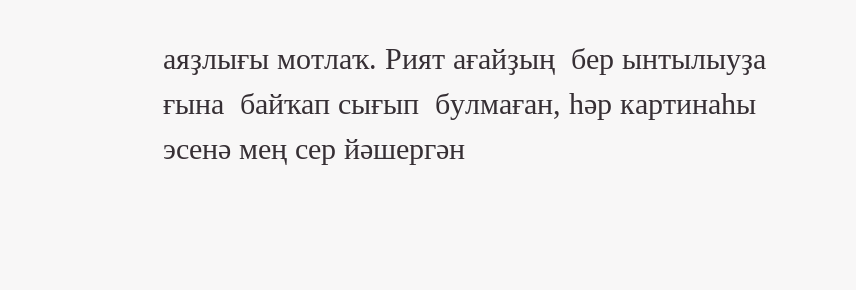аяҙлығы мотлаҡ. Рият ағайҙың  бер ынтылыуҙа ғына  байҡап сығып  булмаған, һәр картинаһы эсенә мең сер йәшергән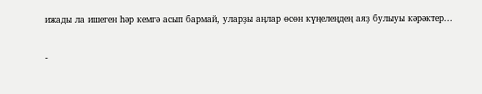ижады ла ишеген һәр кемгә асып бармай, уларҙы аңлар өсөн күңелеңдең аяҙ булыуы кәрәктер...

-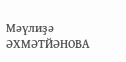Мәүлиҙә ӘХМӘТЙӘНОВА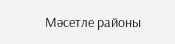Мәсетле районы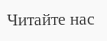Читайте нас